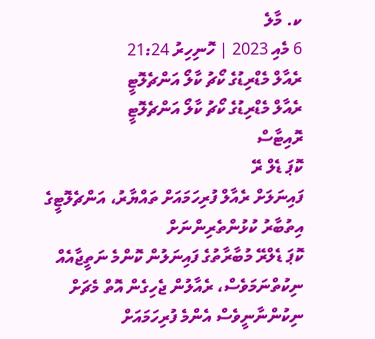ކ. މާލެ
6 މެއި 2023 | ހޮނިހިރު 21:24
ރެއާލް މެޑްރިޑުގެ ކޯޗު ކާލޯ އަންޗެލޮޓީ
ރެއާލް މެޑްރިޑުގެ ކޯޗު ކާލޯ އަންޗެލޮޓީ
ރޮއިޓާސް
ކޮޕަ ޑެލް ރޭ
ފައިނަލަށް ރެއާލް ފުރިހަމައަށް ތައްޔާރު، އަންޗެލޮޓީގެ އިތުބާރު ކުޅުންތެރިންނަށް
ކޮޕަ ޑެލްރޭ މުބާރާތުގެ ފައިނަލުން ކޮންމެ ނަތީޖާއެއް ނިކުތްނަމަވެސް، ރެއާލުން ޖެހިގެން އޮތް މެޗަށް ނިކުންނާނީވެސް އެންމެ ފުރިހަމައަށް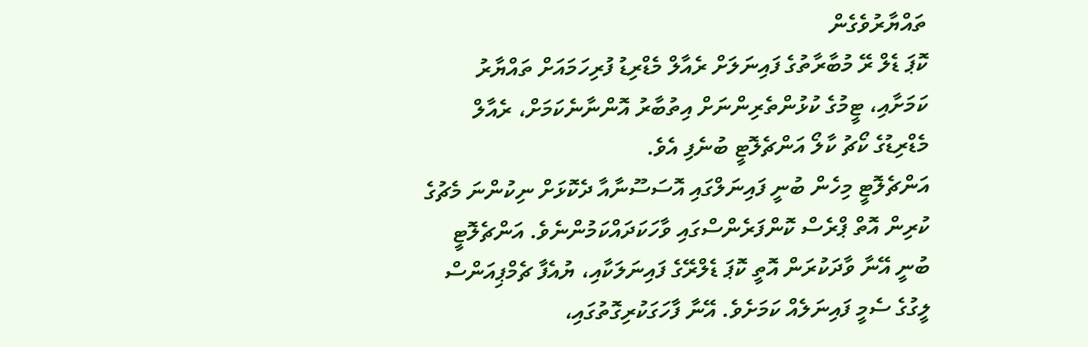ތައްޔާރުވެގެން
ކޮޕަ ޑެލް ރޭ މުބާރާތުގެ ފައިނަލަށް ރެއާލް މެޑްރިޑު ފުރިހަމައަށް ތައްޔާރު ކަމަށާއި، ޓީމުގެ ކުޅުންތެރިންނަށް އިތުބާރު އޮންނާނެކަމަށް، ރެއާލް މެޑްރިޑުގެ ކޯޗު ކާލޯ އަންޗެލޮޓީ ބުނެފި އެވެ.
އަންޗެލޮޓީ މިހެން ބުނީ ފައިނަލްގައި އޮސަސޫނާއާ ދެކޮޅަށް ނިކުންނަ މެޗުގެ ކުރިން އޮތް ޕްރެސް ކޮންފަރެންސްގައި ވާހަކަދައްކަމުންނެވެ. އަންޗެލޮޓީ ބުނީ އޭނާ ވާދަކުރަން އޮތީ ކޮޕަ ޑެލްރޭގެ ފައިނަލަކާއި، ޔުއެފާ ޗެމްޕިއަންސް ލީގުގެ ސެމީ ފައިނަލެއް ކަމަށެވެ. އޭނާ ފާހަގަކުރިގޮތުގައި،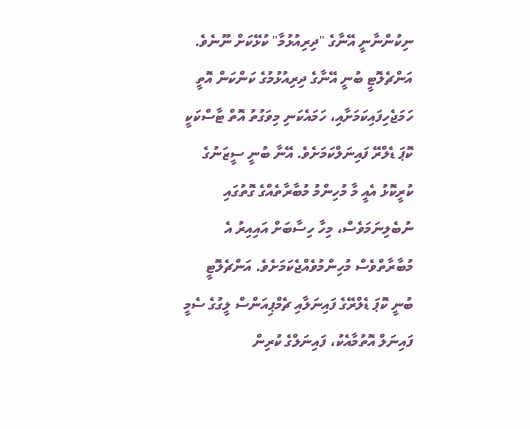ނިކުންނާނީ އޭނާގެ "ދިރިއުޅުމާ" ކުޅޭކަށް ނޫނެވެ. އަންޗެލޮޓީ ބުނީ އޭނާގެ ދިރިއުޅުމުގެ ކަންކަން އޮތީ ހަމަޖެހިފައިކަމަށާއި، ހަމައެކަނި މިވަގުތު އޮތް ޓާސްކަކީ ކޮޕަ ޑެލްރޭ ފައިނަލްކަމަށެވެ. އޭނާ ބުނީ ސީޒަނުގެ ކުރީކޮޅު އެއީ މާ މުހިންމު މުބާރާތެއްގެ ގޮތުގައި ނުބެލިނަމަވެސް، މިހާ ހިސާބަށް އައިއިރު އެ މުބާރާތްވެސް މުހިންމުވެއްޖެކަމަށެވެ. އަންޗެލޮޓީ ބުނީ ކޮޕަ ޑެލްރޭގެ ފައިނަލާއި ޗެމްޕިއަންސް ލީގުގެ ސެމީ ފައިނަލް އޮތުމާއެކު، ފައިނަލްގެ ކުރިން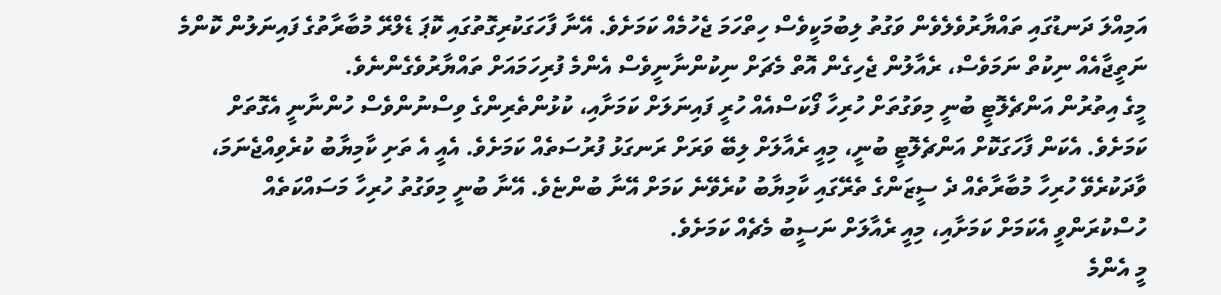އަމިއްލަ ދަނޑުގައި ތައްޔާރުވެލެވެން ވަގުތު ލިބުމަކީވެސް ހިތްހަމަ ޖެހުމެއް ކަމަށެވެ. އޭނާ ފާހަގަކުރިގޮތުގައި ކޮޕަ ޑެލްރޭ މުބާރާތުގެ ފައިނަލުން ކޮންމެ ނަތީޖާއެއް ނިކުތް ނަމަވެސް، ރެއާލުން ޖެހިގެން އޮތް މެޗަށް ނިކުންނާނީވެސް އެންމެ ފުރިހަމައަށް ތައްޔާރުވެގެންނެވެ.
މީގެ އިތުރުން އަންޗެލޮޓީ ބުނީ މިވަގުތަށް ހުރިހާ ފޯކަސްއެއް ހުރީ ފައިނަލަށް ކަމަށާއި، ކުޅުންތެރިންގެ ވިސްނުންވެސް ހުންނާނީ އެގޮތަށް ކަމަށެވެ. އެކަން ފާހަގަކޮށް އަންޗެލޮޓީ ބުނީ، މިއީ ރެއާލަށް ލިބޭ ވަރަށް ރަނގަޅު ފުރުސަތެއް ކަމަށެވެ. އެއީ އެ ތަށި ކާމިޔާބު ކުރެވިއްޖެނަމަ، ވާދަކުރެވޭ ހުރިހާ މުބާރާތެއް ދެ ސީޒަންގެ ތެރޭގައި ކާމިޔާބު ކުރެވޭނެ ކަމަށް އޭނާ ބުންޏެވެ. އޭނާ ބުނީ މިވަގުތު ހުރިހާ މަސައްކަތެއް ހުސްކުރަންވީ އެކަމަށް ކަމަށާއި، މިއީ ރެއާލަށް ނަސީބު މެޗެއް ކަމަށެވެ.
މީ އެންމެ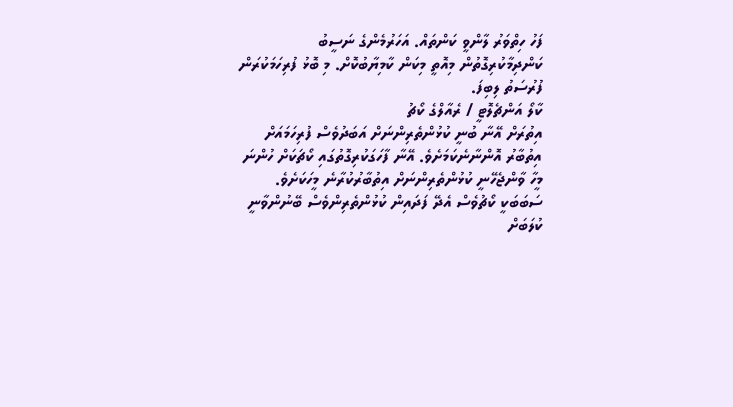ފަހު ހިތްވަރު ލާންވީ ކަންތައް. އަހަރުމެންގެ ނަސީބު ކަންދިމާކުރިގޮތުން މިއޮތީ މިކަން ކާމިޔާބުކޮށް. މި ބޮޅު ފުރިހަމަކުރަން ފުރުސަތު ލިބިފަ.
ކާލޯ އަންޗެލޮޓީ / ރެއާލްގެ ކޯޗު
އިތުރަށް އޭނާ ބުނީ ކުޅުންތެރިންނަށް އަބަދުވެސް ފުރިހަމައަށް އިތުބާރު އޮންނާނެކަމަށެވެ. އޭނާ ފާހަގަކުރިގޮތުގައި ކޯޗަކަށް ހުންނަ މީހާ ވާންޖެހޭނީ ކުޅުންތެރިންނަށް އިތުބާރުކުރާނެ މީހަކަށެވެ. ސަބަބަކީ ކޯޗުވެސް އެދޭ ފަދައިން ކުޅުންތެރިންވެސް ބޭނުންވާނީ ކުލަބަށް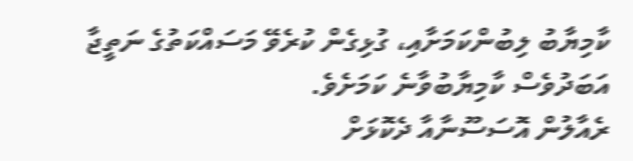ކާމިޔާބު ލިބުންކަމަށާއި، ގުޅިގެން ކުރެވޭ މަސައްކަތުގެ ނަތީޖާ އަބަދުވެސް ކާމިޔާބުވާނެ ކަމަށެވެ.
ރެއާލުން އޮސަސޫނާއާ ދެކޮޅަށް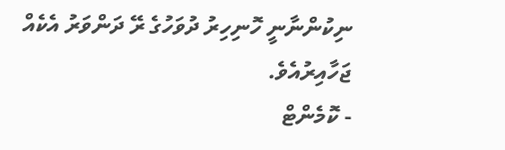ނިކުންނާނީ ހޮނިހިރު ދުވަހުގެ ރޭ ދަންވަރު އެކެއް ޖަހާއިރުއެވެ.
- ކޮމެންޓް